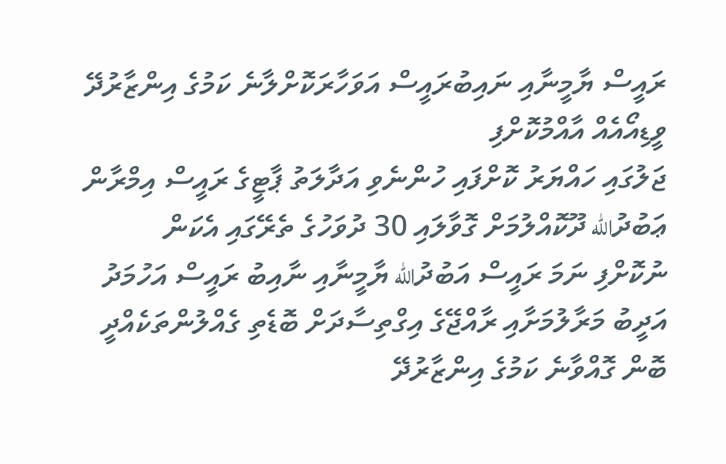ރައީސް ޔާމީނާއި ނައިބުރައީސް އަވަހާރަކޮށްލާނެ ކަމުގެ އިންޒާރުދޭ ވީޑިއޯއެއް އާއްމުކޮށްފި
ޖަލުގައި ހައްޔަރު ކޮށްފައި ހުންނެވި އަދާލަތު ޕާޓީގެ ރައީސް އިމްރާން ޢަބުދުالله ދޫކޮއްލުމަށް ގޮވާލައި 30 ދުވަހުގެ ތެރޭގައި އެކަން ނުކޮށްފި ނަމަ ރައީސް އަބުދުالله ޔާމީނާއި ނާއިބު ރައީސް އަހުމަދު އަދީބު މަރާލުމަށާއި ރާއްޖޭގެ އިގްތިސާދަށް ބޮޑެތި ގެއްލުންތަކެއްދީ ބޮން ގޮއްވާނެ ކަމުގެ އިންޒާރުދޭ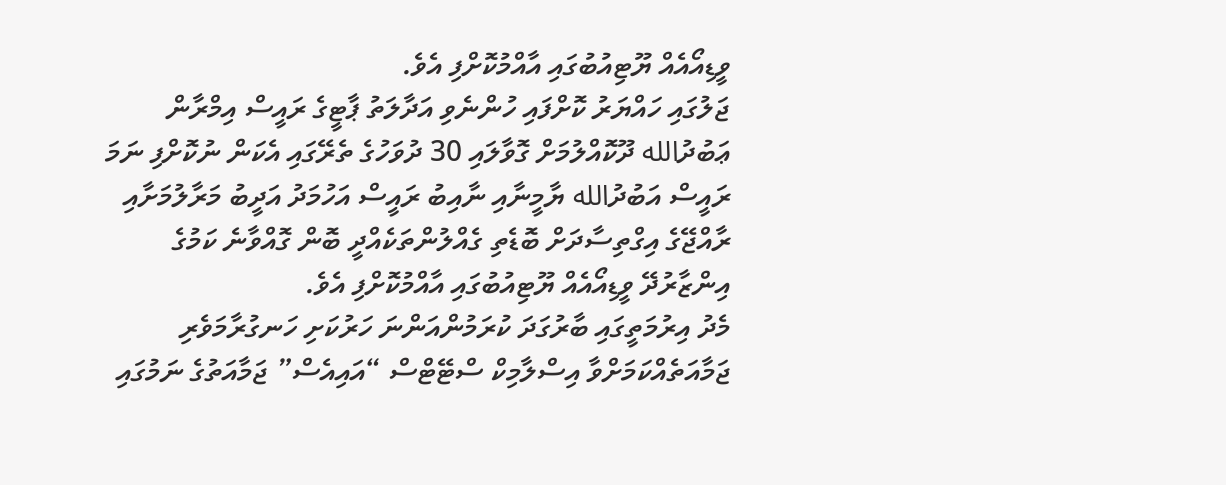ވީޑިއޯއެއް ޔޫޓިއުބުގައި އާއްމުކޮށްފި އެވެ.
ޖަލުގައި ހައްޔަރު ކޮށްފައި ހުންނެވި އަދާލަތު ޕާޓީގެ ރައީސް އިމްރާން ޢަބުދުالله ދޫކޮއްލުމަށް ގޮވާލައި 30 ދުވަހުގެ ތެރޭގައި އެކަން ނުކޮށްފި ނަމަ ރައީސް އަބުދުالله ޔާމީނާއި ނާއިބު ރައީސް އަހުމަދު އަދީބު މަރާލުމަށާއި ރާއްޖޭގެ އިގްތިސާދަށް ބޮޑެތި ގެއްލުންތަކެއްދީ ބޮން ގޮއްވާނެ ކަމުގެ އިންޒާރުދޭ ވީޑިއޯއެއް ޔޫޓިއުބުގައި އާއްމުކޮށްފި އެވެ.
މެދު އިރުމަތީގައި ބާރުގަދަ ކުރަމުންއަންނަ ހަރުކަށި ހަނގުރާމަވެރި ޖަމާއަތެއްކަމަށްވާ އިސްލާމިކް ސްޓޭޓްސް “އައިއެސް” ޖަމާއަތުގެ ނަމުގައި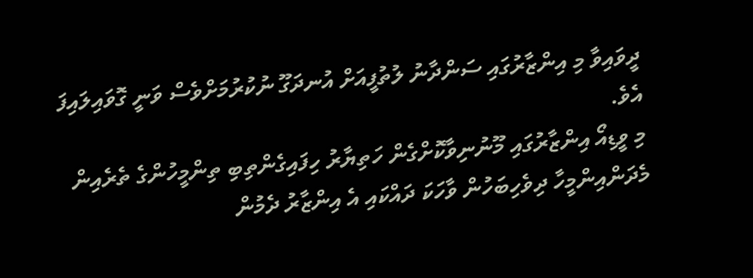ދީވައިވާ މި އިންޒާރުގައި ސަންދާނު ލުތުފީއަށް އުނދަގޫ ނުކުރުމަށްވެސް ވަނީ ގޮވައިލައިފަ އެވެ.
މި ވީޑިއޯ އިންޒާރުގައި މޫނުނިވާކޮށްގެން ހަތިޔާރު ހިފައިގެންތިބި ތިންމީހުންގެ ތެރެއިން މެދަންއިންމީހާ ދިވެހިބަހުން ވާހަކަ ދައްކައި އެ އިންޒާރު ދެމުން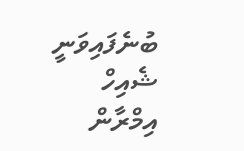ބުނެފައިވަނީ ޝެއިހް އިމްރާން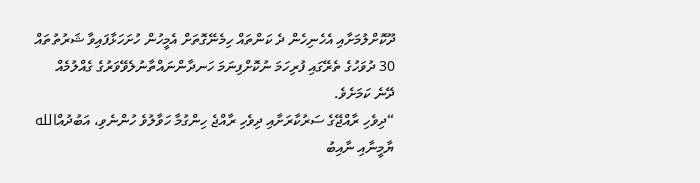ދޫކޮށްލުމަށާއި އެހެނިހެން ދެ ކަންތައް ހިމެނޭގޮތަށް އެމީހުން ހުށަހަޅާފައިވާ ޝަރުތުތައް 30 ދުވަހުގެ ތެރޭގައި ފުރިހަމަ ނުކޮށްފިނަމަ ހަނދާންނައްތާނުލެވޭވަރުގެ ގެއްލުމެއް ދޭނެ ކަމަށެވެ.
“ދިވެހި ރާއްޖޭގެ ސަރުކާރަށާއި ދިވެހި ރާއްޖެ ހިންގުމާ ހަވާލުވެ ހުންނެވި، އަބުދުއްالله ޔާމީނާއި ނާއިބު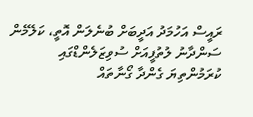ރައީސް އަހުމަދު އަދީބަށް ބުނެލަން އޮތީ، ކަލޭމެން ސަންދާނު ލުތުފީއަށް ސުވިޒަލެންޑްގައި ކުރަމުންތިޔަ ގެންދާ ގޯނާތައް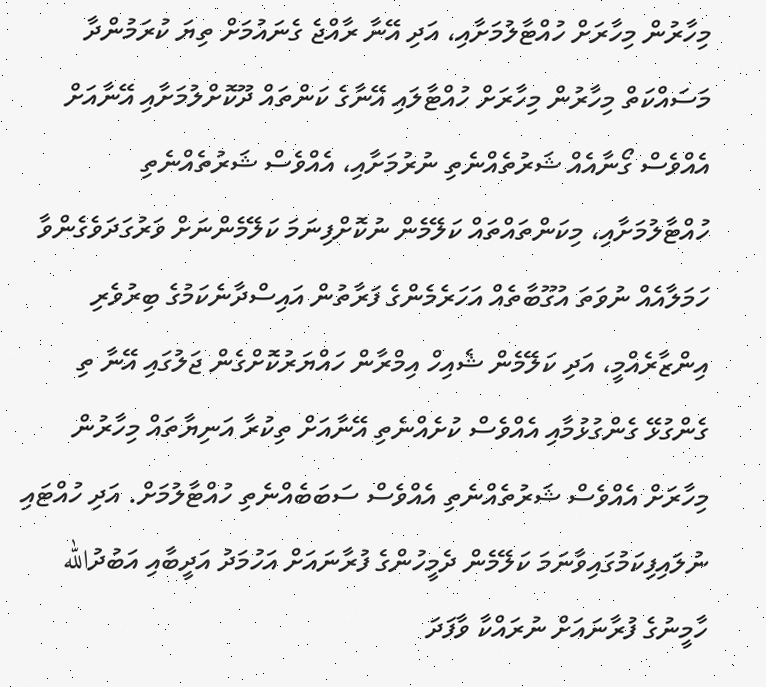މިހާރުން މިހާރަށް ހުއްޓާލުމަށާއި، އަދި އޭނާ ރާއްޖެ ގެނައުމަށް ތިޔަ ކުރަމުންދާ މަސައްކަތް މިހާރުން މިހާރަށް ހުއްޓާލައި އޭނާގެ ކަންތައް ދޫކޮށްލުމަށާއި އޭނާއަށް އެއްވެސް ގޯނާއެއް ޝަރުތެއްނެތި ނުރުމަށާއި، އެއްވެސް ޝަރުތެއްނެތި ހުއްޓާލުމަށާއި، މިކަންތައްތައް ކަލޭމެން ނުކޮށްފިނަމަ ކަލޭމެންނަށް ވަރުގަދަވެގެންވާ ހަމަލާއެއް ނުވަތަ އުގޫބާތެއް އަހަރެމެންގެ ފަރާތުން އައިސްދާނެކަމުގެ ބިރުވެރި އިންޒާރެއްމީ، އަދި ކަލޭމެން ޝެއިހް އިމްރާން ހައްޔަރުކޮށްގެން ޖަލުގައި އޭނާ ތި ގެންގުޅޭ ގެންގުޅުމާއި އެއްވެސް ކުށެއްނެތި އޭނާއަށް ތިކުރާ އަނިޔާތައް މިހާރުން މިހާރަށް އެއްވެސް ޝަރުތެއްނެތި އެއްވެސް ސަބަބެއްނެތި ހުއްޓާލުމަށް. އަދި ހުއްޓައި ނުލައިފިކަމުގައިވާނަމަ ކަލޭމެން ދެމީހުންގެ ފުރާނައަށް އަހުމަދު އަދީބާއި އަބުދުالله ހާމީނުގެ ފުރާނައަށް ނުރައްކާ ވާފަދަ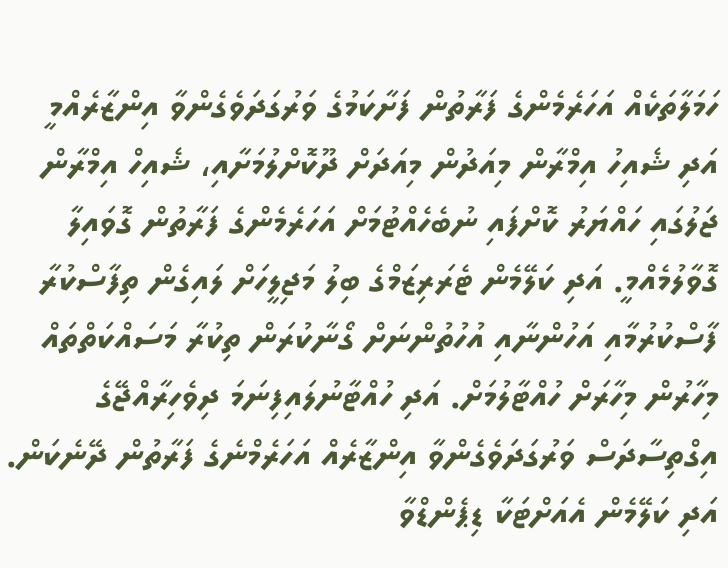ހަމަލާތަކެއް އަހަރެމެންގެ ފަރާތުން ފަށާކަމުގެ ވަރުގަދަވެގެންވާ އިންޒާރެއްމީ އަދި ޝެއިހު އިމްރާން މިއަދުން މިއަދަށް ދޫކޮށްލުމަށާއި، ޝެއިހް އިމްރާން ޖަލުގައި ހައްޔަރު ކޮށްފައި ނުބެހެއްޓުމަށް އަހަރެމެންގެ ފަރާތުން ގޮވައިލާ ގޮވާލުމެއްމީ. އަދި ކަލޭމެން ޓެރަރިޒަމްގެ ބިލު މަޖިލީހަށް ލައިގެން ތިފާސްކުރާ ފާސްކުރުމާއި އަހުންނާއި އުހުތުންނަށް ގޯނާކުރަން ތިކުރާ މަސައްކަތްތައް މިހާރުން މިހާރަށް ހުއްޓާލުމަށް. އަދި ހުއްޓާނުލައިފިނަމަ ދިވެހިރާއްޖޭގެ އިގްތިސާދަސް ވަރުގަދަވެގެންވާ އިންޒާރެއް އަހަރެމްނެގެ ފަރާތުން ދޭނެކަން. އަދި ކަލޭމެން އެއަށްޓަކާ ޑިޕެންޑްވާ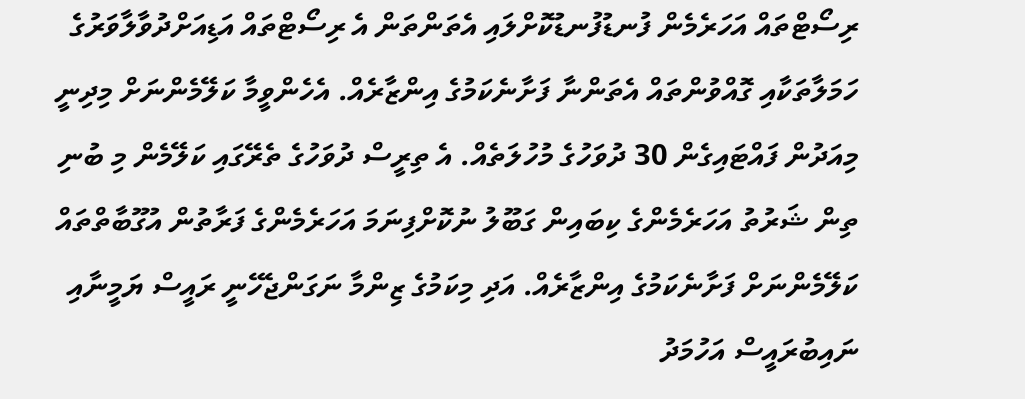ރިސޯޓްތައް އަހަރެމެން ފުނޑުފުނޑުކޮށްލައި އެތަންތަން އެ ރިސޯޓްތައް އަޑިއަށްދުވާލާވަރުގެ ހަމަލާތަކާއި ގޮއްވުންތައް އެތަންނާ ފަށާނެކަމުގެ އިންޒާރެއް. އެހެންވީމާ ކަލޭމެންނަށް މިދިނީ މިއަދުން ފައްޓައިގެން 30 ދުވަހުގެ މުހުލަތެއް. އެ ތިރީސް ދުވަހުގެ ތެރޭގައި ކަލޭމެން މި ބުނި ތިން ޝަރުތު އަހަރެމެންގެ ކިބައިން ގަބޫލު ނުކޮށްފިނަމަ އަހަރެމެންގެ ފަރާތުން އުގޫބާތްތައް ކަލޭމެންނަށް ފަށާނެކަމުގެ އިންޒާރެއް. އަދި މިކަމުގެ ޒިންމާ ނަގަންޖެހޭނީ ރައީސް ޔަމީނާއި ނައިބުރައީސް އަހުމަދު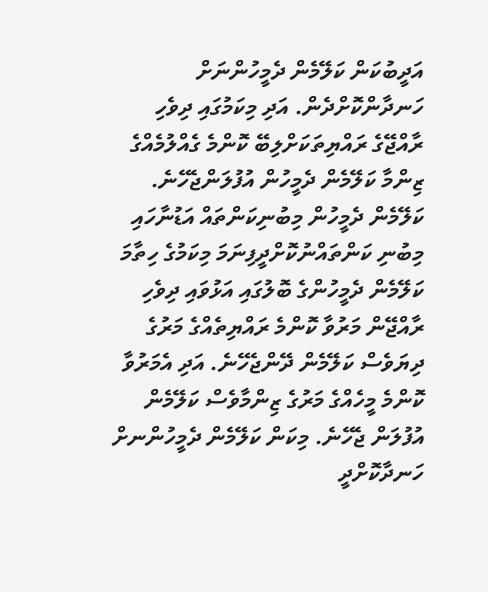އަދީބުކަން ކަލޭމެން ދެމީހުންނަށް ހަނދާންކޮށްދެން. އަދި މިކަމުގައި ދިވެހި ރާއްޖޭގެ ރައްޔިތަކަށްލިބޭ ކޮންމެ ގެއްލުމެއްގެ ޒިންމާ ކަލޭމެން ދެމީހުން އުފުލަންޖެހޭނެ. ކަލޭމެން ދެމީހުން މިބުނިކަންތައް އަޑުނާހައި މިބުނި ކަންތައްނުކޮށްދީފިނަމަ މިކަމުގެ ހިތާމަ ކަލޭމެން ދެމީހުންގެ ބޮލުގައި އަޅުވައި ދިވެހި ރާއްޖޭން މަރުވާ ކޮންމެ ރައްޔިތެއްގެ މަރުގެ ދިޔަވެސް ކަލޭމެން ދޭންޖެހޭނެ. އަދި އެމަރުވާ ކޮންމެ މީހެއްގެ މަރުގެ ޒިންމާވެސް ކަލޭމެން އުފުލަން ޖެހޭނެ. މިކަން ކަލޭމެން ދެމީހުންނށް ހަނދާކޮށްދީ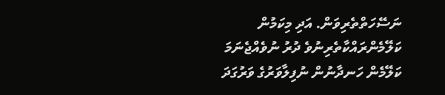ނަސޭހަތްތެރިވަން. އަދި މިކަމުން ކަލޭމެންރައްކާތެރިނުވެ ދުރު ނުވެއްޖެނަމަ ކަލޭމެން ހަނދާނުން ނުފިލާވަރުގެ ވަރުގަދަ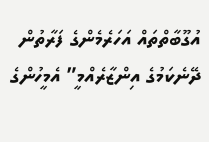އުގޫބާތްތައް އަހަރެމެންގެ ފަރާތުން ދޭނެކަމުގެ އިންޒާރެއްމީ” އެމީހުންގެ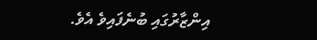އިންޒާރުގައި ބުނެފައިވެ އެވެ.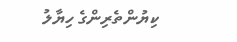ކިޔުންތެރިންގެ ހިޔާލު